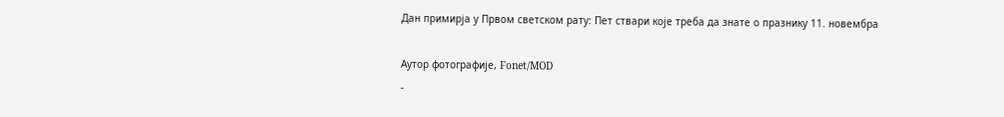Дан примирја у Првом светском рату: Пет ствари које треба да знате о празнику 11. новембра

Аутор фотографије, Fonet/MOD
-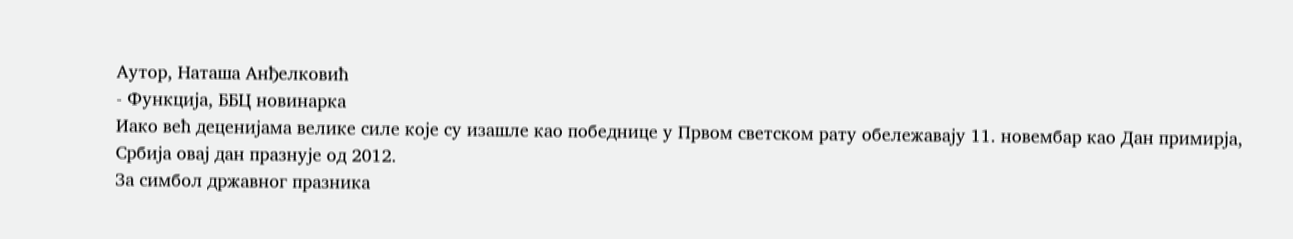Аутор, Наташа Анђелковић
- Функција, ББЦ новинарка
Иако већ деценијама велике силе које су изашле као победнице у Првом светском рату обележавају 11. новембар као Дан примирја, Србија овај дан празнује од 2012.
За симбол државног празника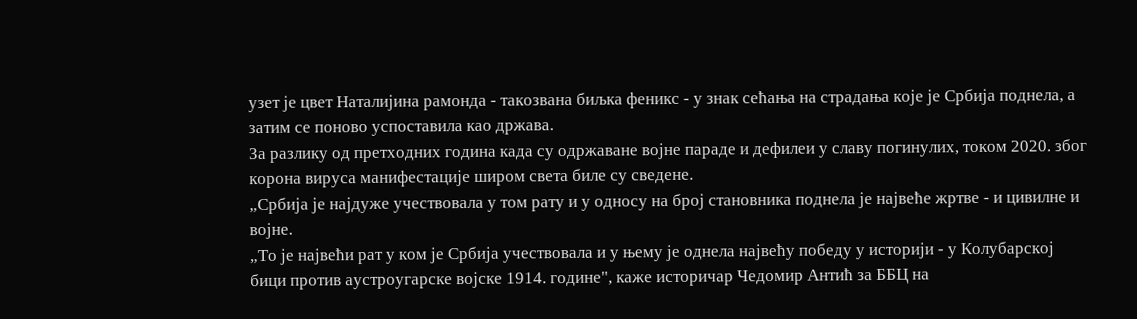узет је цвет Наталијина рамонда - такозвана биљка феникс - у знак сећања на страдања које је Србија поднела, а затим се поново успоставила као држава.
За разлику од претходних година када су одржаване војне параде и дефилеи у славу погинулих, током 2020. због корона вируса манифестације широм света биле су сведене.
„Србија је најдуже учествовала у том рату и у односу на број становника поднела је највеће жртве - и цивилне и војне.
„То је највећи рат у ком је Србија учествовала и у њему је однела највећу победу у историји - у Колубарској бици против аустроугарске војске 1914. године", каже историчар Чедомир Антић за ББЦ на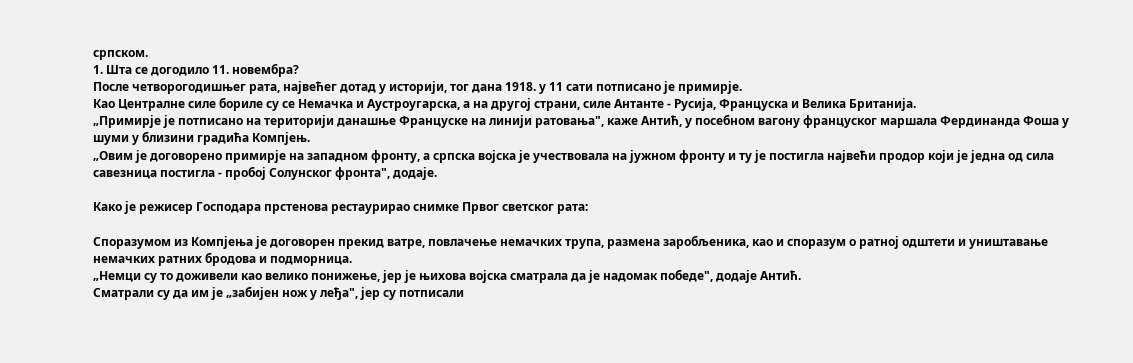српском.
1. Шта се догодило 11. новембра?
После четворогодишњег рата, највећег дотад у историји, тог дана 1918. у 11 сати потписано је примирје.
Као Централне силе бориле су се Немачка и Аустроугарска, а на другој страни, силе Антанте - Русија, Француска и Велика Британија.
„Примирје је потписано на територији данашње Француске на линији ратовања", каже Антић, у посебном вагону француског маршала Фердинанда Фоша у шуми у близини градића Компјењ.
„Овим је договорено примирје на западном фронту, а српска војска је учествовала на јужном фронту и ту је постигла највећи продор који је једна од сила савезница постигла - пробој Солунског фронта", додаје.

Како је режисер Господара прстенова рестаурирао снимке Првог светског рата:

Споразумом из Компјења је договорен прекид ватре, повлачење немачких трупа, размена заробљеника, као и споразум о ратној одштети и уништавање немачких ратних бродова и подморница.
„Немци су то доживели као велико понижење, јер је њихова војска сматрала да је надомак победе", додаје Антић.
Сматрали су да им је „забијен нож у леђа", јер су потписали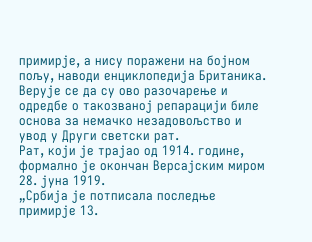примирје, а нису поражени на бојном пољу, наводи енциклопедија Британика.
Верује се да су ово разочарење и одредбе о такозваној репарацији биле основа за немачко незадовољство и увод у Други светски рат.
Рат, који је трајао од 1914. године, формално је окончан Версајским миром 28. јуна 1919.
„Србија је потписала последње примирје 13.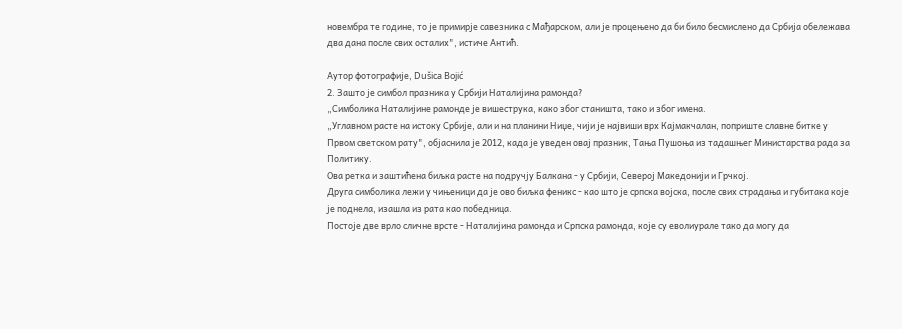новембра те године, то је примирје савезника с Мађарском, али је процењено да би било бесмислено да Србија обележава два дана после свих осталих", истиче Антић.

Аутор фотографије, Dušica Bojić
2. Зашто је симбол празника у Србији Наталијина рамонда?
„Симболика Наталијине рамонде је вишеструка, како због станишта, тако и због имена.
„Углавном расте на истоку Србије, али и на планини Ниџе, чији је највиши врх Кајмакчалан, поприште славне битке у Првом светском рату", објаснила је 2012, када је уведен овај празник, Тања Пушоња из тадашњег Министарства рада за Политику.
Ова ретка и заштићена биљка расте на подручју Балкана - у Србији, Северој Македонији и Грчкој.
Друга симболика лежи у чињеници да је ово биљка феникс - као што је српска војска, после свих страдања и губитака које је поднела, изашла из рата као победница.
Постоје две врло сличне врсте - Наталијина рамонда и Српска рамонда, које су еволиурале тако да могу да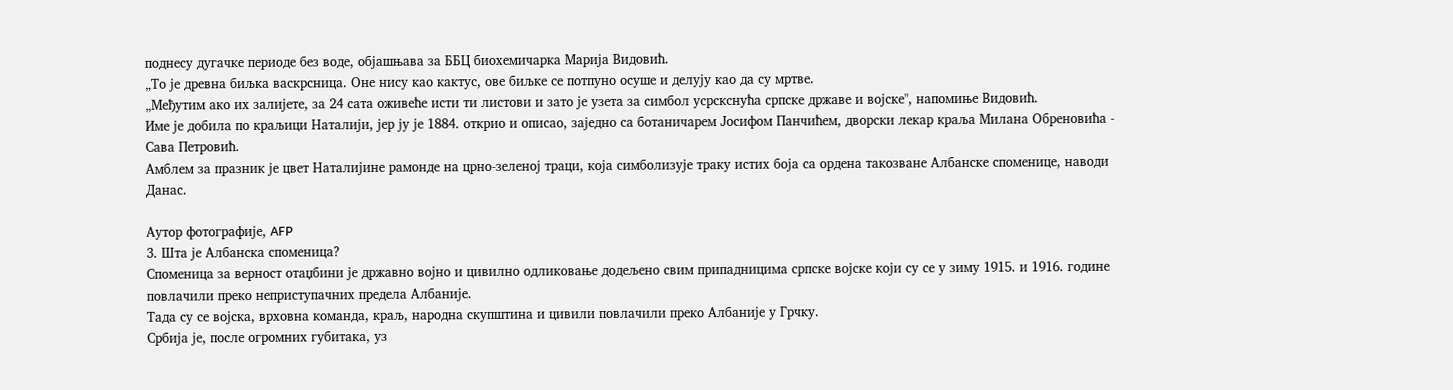поднесу дугачке периоде без воде, објашњава за ББЦ биохемичарка Марија Видовић.
„То је древна биљка васкрсница. Оне нису као кактус, ове биљке се потпуно осуше и делују као да су мртве.
„Међутим ако их залијете, за 24 сата оживеће исти ти листови и зато је узета за симбол усрскснућа српске државе и војске", напомиње Видовић.
Име је добила по краљици Наталији, јер ју је 1884. открио и описао, заједно са ботаничарем Јосифом Панчићем, дворски лекар краља Милана Обреновића - Сава Петровић.
Амблем за празник је цвет Наталијине рамонде на црно-зеленој траци, која симболизује траку истих боја са ордена такозване Албанске споменице, наводи Данас.

Аутор фотографије, AFP
3. Шта је Албанска споменица?
Споменица за верност отаџбини је државно војно и цивилно одликовање додељено свим припадницима српске војске који су се у зиму 1915. и 1916. године повлачили преко неприступачних предела Албаније.
Тада су се војска, врховна команда, краљ, народна скупштина и цивили повлачили преко Албаније у Грчку.
Србија је, после огромних губитака, уз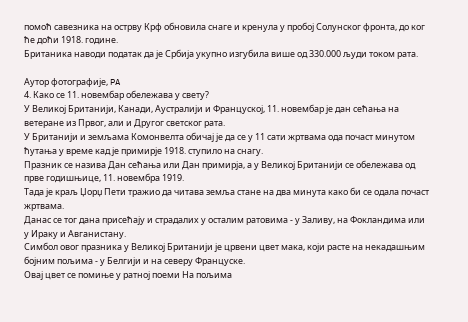помоћ савезника на острву Крф обновила снаге и кренула у пробој Солунског фронта, до ког ће доћи 1918. године.
Британика наводи податак да је Србија укупно изгубила више од 330.000 људи током рата.

Аутор фотографије, PA
4. Како се 11. новембар обележава у свету?
У Великој Британији, Канади, Аустралији и Француској, 11. новембар је дан сећања на ветеране из Првог, али и Другог светског рата.
У Британији и земљама Комонвелта обичај је да се у 11 сати жртвама ода почаст минутом ћутања у време кад је примирје 1918. ступило на снагу.
Празник се назива Дан сећања или Дан примирја, а у Великој Британији се обележава од прве годишњице, 11. новембра 1919.
Тада је краљ Џорџ Пети тражио да читава земља стане на два минута како би се одала почаст жртвама.
Данас се тог дана присећају и страдалих у осталим ратовима - у Заливу, на Фокландима или у Ираку и Авганистану.
Симбол овог празника у Великој Британији је црвени цвет мака, који расте на некадашњим бојним пољима - у Белгији и на северу Француске.
Овај цвет се помиње у ратној поеми На пољима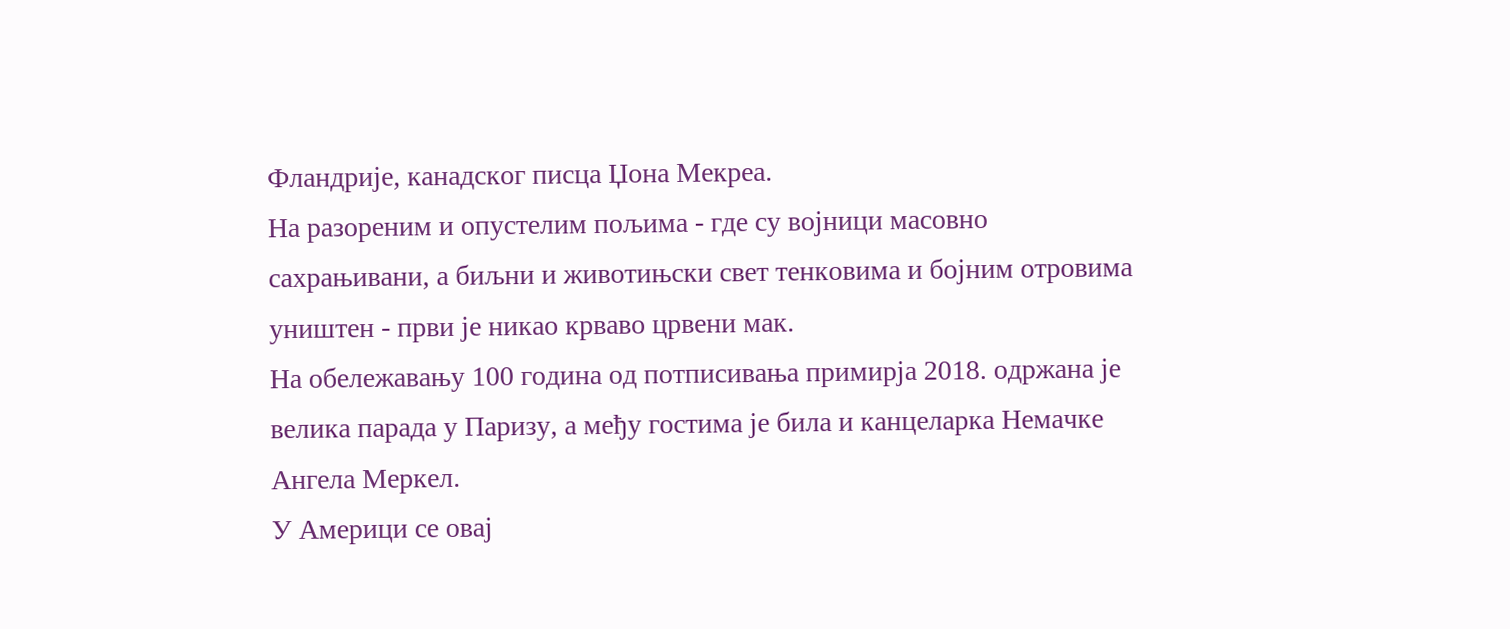Фландрије, канадског писца Џона Мекреа.
На разореним и опустелим пољима - где су војници масовно сахрањивани, а биљни и животињски свет тенковима и бојним отровима уништен - први је никао крваво црвени мак.
На обележавању 100 година од потписивања примирја 2018. одржана је велика парада у Паризу, а међу гостима је била и канцеларка Немачке Ангела Меркел.
У Америци се овај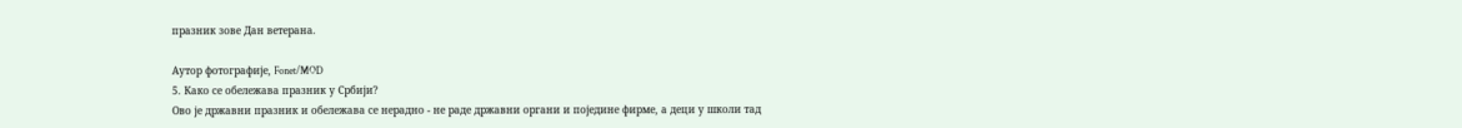празник зове Дан ветерана.

Аутор фотографије, Fonet/MOD
5. Како се обележава празник у Србији?
Ово је државни празник и обележава се нерадно - не раде државни органи и поједине фирме, а деци у школи тад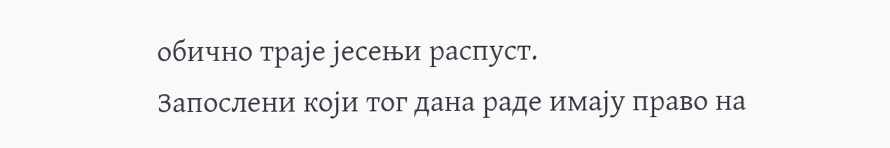обично траје јесењи распуст.
Запослени који тог дана раде имају право на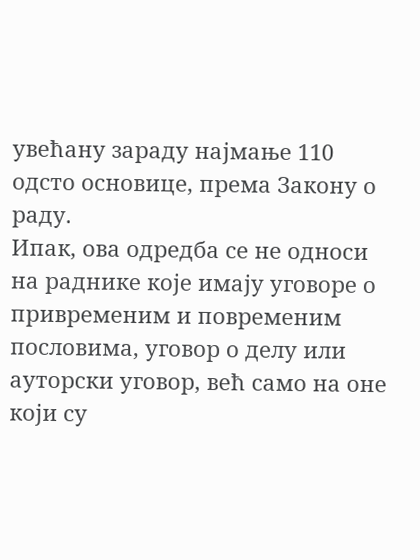увећану зараду најмање 110 одсто основице, према Закону о раду.
Ипак, ова одредба се не односи на раднике које имају уговоре о привременим и повременим пословима, уговор о делу или ауторски уговор, већ само на оне који су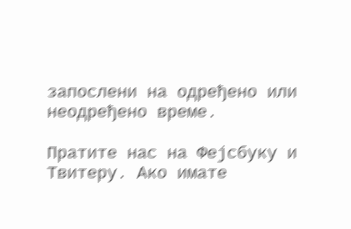запослени на одређено или неодређено време.

Пратите нас на Фејсбуку и Твитеру. Ако имате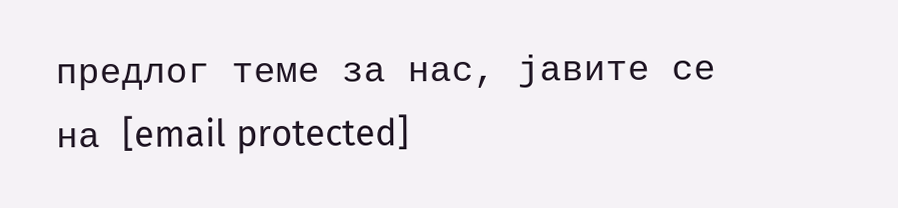предлог теме за нас, јавите се на [email protected]